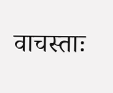वाचस्ताः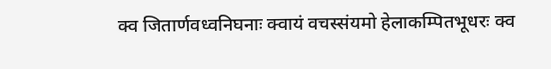क्व जितार्णवध्वनिघनाः क्वायं वचस्संयमो हेलाकम्पितभूधरः क्व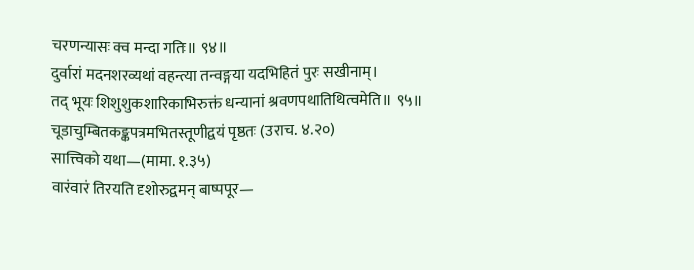चरणन्यासः क्व मन्दा गतिः॥ ९४॥
दुर्वारां मदनशरव्यथां वहन्त्या तन्वङ्गया यदभिहितं पुरः सखीनाम्।
तद् भूयः शिशुशुकशारिकाभिरुक्तं धन्यानां श्रवणपथातिथित्वमेति॥ ९५॥
चूडाचुम्बितकङ्कपत्रमभितस्तूणीद्वयं पृष्ठतः (उराच. ४.२०)
सात्त्विको यथा—(मामा. १.३५)
वारंवारं तिरयति दृशोरुद्वमन् बाष्पपूर—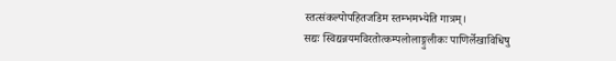स्तत्संकल्पोपहितजडिम स्तम्भमभ्येति गात्रम्।
सद्यः स्विद्यन्नयमविरतोत्कम्पलोलाङ्गुलीकः पाणिर्लेखाविधिषु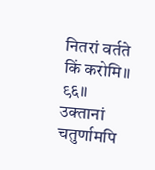नितरां वर्तते किं करोमि॥ ९६॥
उक्तानां चतुर्णामपि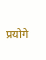प्रयोगे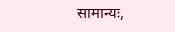सामान्यः,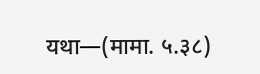यथा—(मामा. ५.३८)